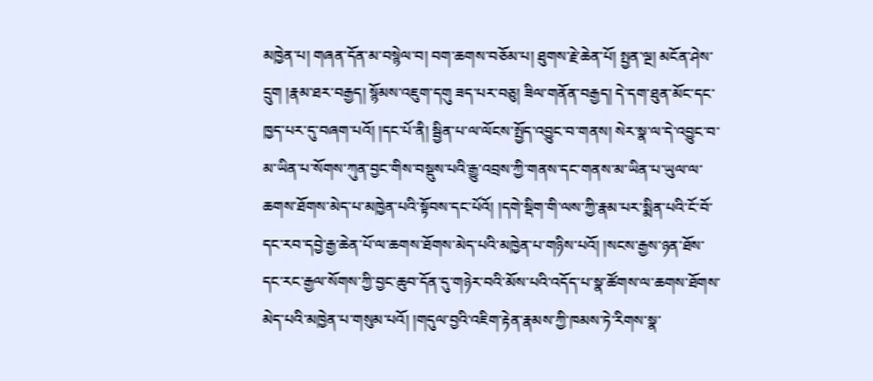མཁྱེན་པ། གཞན་དོན་མ་བསྙེལ་བ། བག་ཆགས་བཅོམ་པ། ཐུགས་རྗེ་ཆེན་པོ། སྤྱན་ལྔ། མངོན་ཤེས་དྲུག །རྣམ་ཐར་བརྒྱད། སྙོམས་འཇུག་དགུ ཟད་པར་བཅུ། ཟིལ་གནོན་བརྒྱད། དེ་དག་ཐུན་མོང་དང་ཁྱད་པར་དུ་བཞག་པའོ། །དང་པོ་ནི། སྦྱིན་པ་ལ་ལོངས་སྤྱོད་འབྱུང་བ་གནས། སེར་སྣ་ལ་དེ་འབྱུང་བ་མ་ཡིན་པ་སོགས་ཀུན་བྱང་གིས་བསྡུས་པའི་རྒྱུ་འབྲས་ཀྱི་གནས་དང་གནས་མ་ཡིན་པ་ཡུལ་ལ་ཆགས་ཐོགས་མེད་པ་མཁྱེན་པའི་སྟོབས་དང་པོའོ། །དགེ་སྡིག་གི་ལས་ཀྱི་རྣམ་པར་སྨིན་པའི་ངོ་བོ་དང་རབ་དབྱེ་རྒྱ་ཆེན་པོ་ལ་ཆགས་ཐོགས་མེད་པའི་མཁྱེན་པ་གཉིས་པའོ། །སངས་རྒྱས་ཉན་ཐོས་དང་རང་རྒྱལ་སོགས་ཀྱི་བྱང་ཆུབ་དོན་དུ་གཉེར་བའི་མོས་པའི་འདོད་པ་སྣ་ཚོགས་ལ་ཆགས་ཐོགས་མེད་པའི་མཁྱེན་པ་གསུམ་པའོ། །གདུལ་བྱའི་འཇིག་རྟེན་རྣམས་ཀྱི་ཁམས་ཏེ་རིགས་སྣ་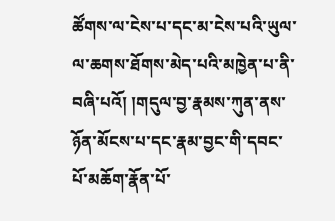ཚོགས་ལ་ངེས་པ་དང་མ་ངེས་པའི་ཡུལ་ལ་ཆགས་ཐོགས་མེད་པའི་མཁྱེན་པ་ནི་བཞི་པའོ། །གདུལ་བྱ་རྣམས་ཀུན་ནས་ཉོན་མོངས་པ་དང་རྣམ་བྱང་གི་དབང་པོ་མཆོག་རྣོན་པོ་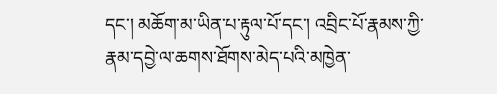དང་། མཆོག་མ་ཡིན་པ་རྟུལ་པོ་དང་། འབྲིང་པོ་རྣམས་ཀྱི་རྣམ་དབྱེ་ལ་ཆགས་ཐོགས་མེད་པའི་མཁྱེན་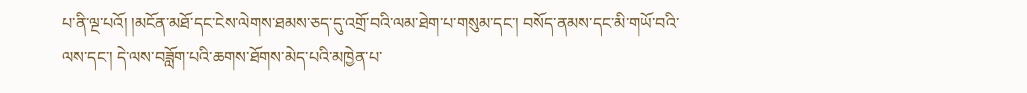པ་ནི་ལྔ་པའོ། །མངོན་མཐོ་དང་ངེས་ལེགས་ཐམས་ཅད་དུ་འགྲོ་བའི་ལམ་ཐེག་པ་གསུམ་དང་། བསོད་ནམས་དང་མི་གཡོ་བའི་ལས་དང་། དེ་ལས་བཟློག་པའི་ཆགས་ཐོགས་མེད་པའི་མཁྱེན་པ་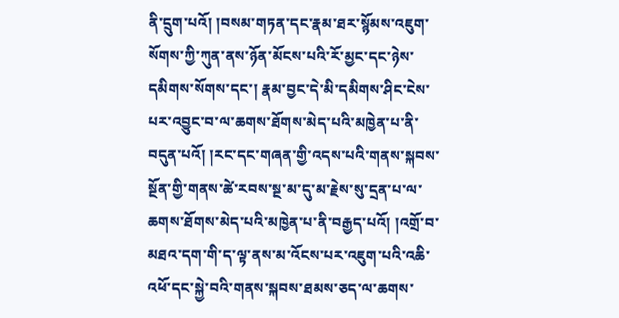ནི་དྲུག་པའོ། །བསམ་གཏན་དང་རྣམ་ཐར་སྙོམས་འཇུག་སོགས་ཀྱི་ཀུན་ནས་ཉོན་མོངས་པའི་རོ་མྱང་དང་ཉེས་དམིགས་སོགས་དང་། རྣམ་བྱང་དེ་མི་དམིགས་ཤིང་ངེས་པར་འབྱུང་བ་ལ་ཆགས་ཐོགས་མེད་པའི་མཁྱེན་པ་ནི་བདུན་པའོ། །རང་དང་གཞན་གྱི་འདས་པའི་གནས་སྐབས་སྔོན་གྱི་གནས་ཚེ་རབས་སྔ་མ་དུ་མ་རྗེས་སུ་དྲན་པ་ལ་ཆགས་ཐོགས་མེད་པའི་མཁྱེན་པ་ནི་བརྒྱད་པའོ། །འགྲོ་བ་མཐའ་དག་གི་ད་ལྟ་ནས་མ་འོངས་པར་འཇུག་པའི་འཆི་འཕོ་དང་སྐྱེ་བའི་གནས་སྐབས་ཐམས་ཅད་ལ་ཆགས་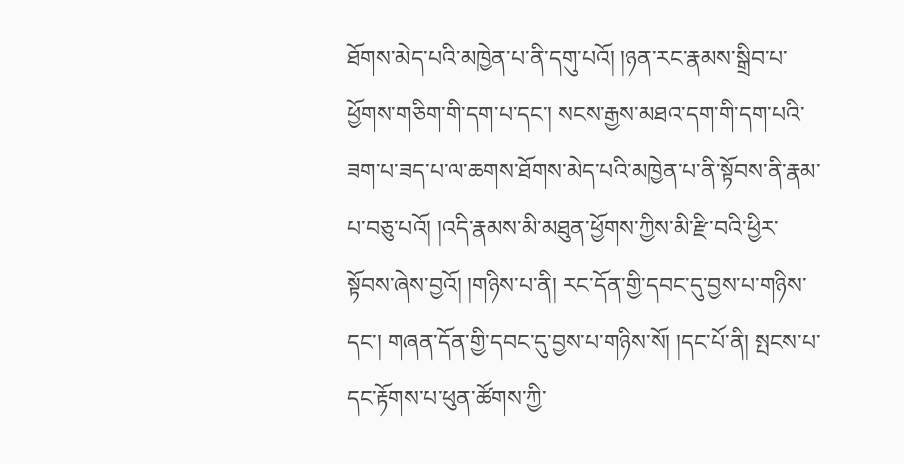ཐོགས་མེད་པའི་མཁྱེན་པ་ནི་དགུ་པའོ། །ཉན་རང་རྣམས་སྒྲིབ་པ་ཕྱོགས་གཅིག་གི་དག་པ་དང་། སངས་རྒྱས་མཐའ་དག་གི་དག་པའི་ཟག་པ་ཟད་པ་ལ་ཆགས་ཐོགས་མེད་པའི་མཁྱེན་པ་ནི་སྟོབས་ནི་རྣམ་པ་བཅུ་པའོ། །འདི་རྣམས་མི་མཐུན་ཕྱོགས་ཀྱིས་མི་རྫི་བའི་ཕྱིར་སྟོབས་ཞེས་བྱའོ། །གཉིས་པ་ནི། རང་དོན་གྱི་དབང་དུ་བྱས་པ་གཉིས་དང་། གཞན་དོན་གྱི་དབང་དུ་བྱས་པ་གཉིས་སོ། །དང་པོ་ནི། སྤངས་པ་དང་རྟོགས་པ་ཕུན་ཚོགས་ཀྱི་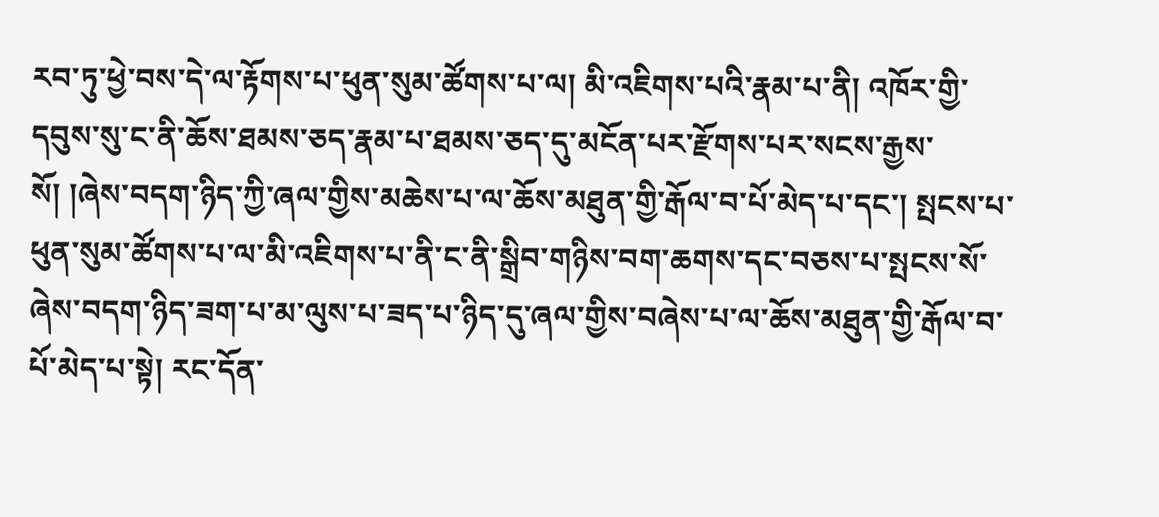རབ་ཏུ་ཕྱེ་བས་དེ་ལ་རྟོགས་པ་ཕུན་སུམ་ཚོགས་པ་ལ། མི་འཇིགས་པའི་རྣམ་པ་ནི། འཁོར་གྱི་དབུས་སུ་ང་ནི་ཆོས་ཐམས་ཅད་རྣམ་པ་ཐམས་ཅད་དུ་མངོན་པར་རྫོགས་པར་སངས་རྒྱས་སོ། །ཞེས་བདག་ཉིད་ཀྱི་ཞལ་གྱིས་མཆེས་པ་ལ་ཆོས་མཐུན་གྱི་རྒོལ་བ་པོ་མེད་པ་དང་། སྤངས་པ་ཕུན་སུམ་ཚོགས་པ་ལ་མི་འཇིགས་པ་ནི་ང་ནི་སྒྲིབ་གཉིས་བག་ཆགས་དང་བཅས་པ་སྤངས་སོ་ཞེས་བདག་ཉིད་ཟག་པ་མ་ལུས་པ་ཟད་པ་ཉིད་དུ་ཞལ་གྱིས་བཞེས་པ་ལ་ཆོས་མཐུན་གྱི་རྒོལ་བ་པོ་མེད་པ་སྟེ། རང་དོན་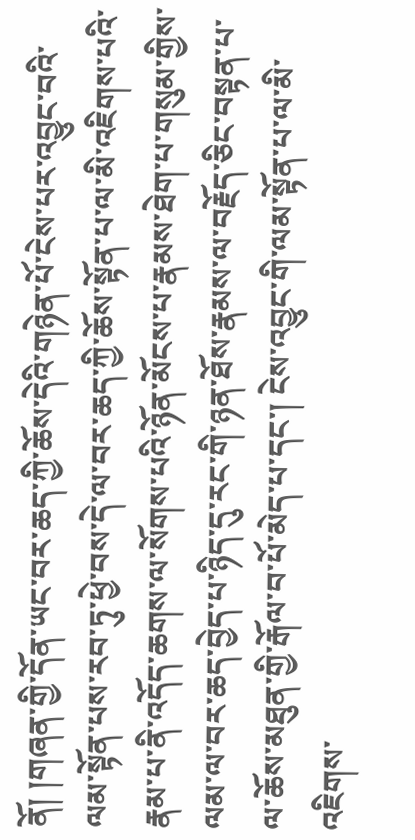ནོ། །གཞན་གྱི་དོན་ཡང་བར་ཆད་ཀྱི་ཆོས་དེའི་གཉེན་པོ་ངེས་པར་འབྱུང་བའི་ལམ་སྟོན་པས་རབ་ཏུ་ཕྱེ་བས་དེ་ལ་བར་ཆད་ཀྱི་ཆོས་སྟོན་པ་ལ་མི་འཇིགས་པའི་རྣམ་པ་ནི་འདོད་ཆགས་ལ་སོགས་པའི་ཉོན་མོངས་པ་རྣམས་ཐེག་པ་གསུམ་གྱིས་ལམ་ལ་བར་ཆད་བྱེད་པ་ཉིད་དུ་རང་གི་ཉན་ཐོས་རྣམས་ལ་བརྗོད་ཅིང་བསྟན་པ་ལ་ཆོས་མཐུན་གྱི་རྒོལ་བ་པོ་མེད་པ་དང་། ངེས་འབྱུང་གི་ལམ་སྟོན་པ་ལ་མི་འཇིགས་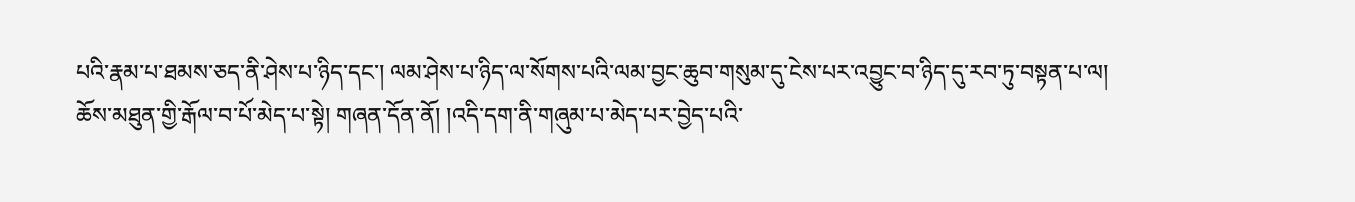པའི་རྣམ་པ་ཐམས་ཅད་ནི་ཤེས་པ་ཉིད་དང་། ལམ་ཤེས་པ་ཉིད་ལ་སོགས་པའི་ལམ་བྱང་ཆུབ་གསུམ་དུ་ངེས་པར་འབྱུང་བ་ཉིད་དུ་རབ་ཏུ་བསྟན་པ་ལ། ཆོས་མཐུན་གྱི་རྒོལ་བ་པོ་མེད་པ་སྟེ། གཞན་དོན་ནོ། །འདི་དག་ནི་གཞུམ་པ་མེད་པར་བྱེད་པའི་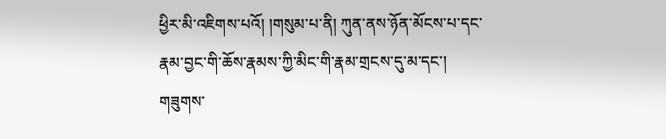ཕྱིར་མི་འཇིགས་པའོ། །གསུམ་པ་ནི། ཀུན་ནས་ཉོན་མོངས་པ་དང་རྣམ་བྱང་གི་ཆོས་རྣམས་ཀྱི་མིང་གི་རྣམ་གྲངས་དུ་མ་དང་། གཟུགས་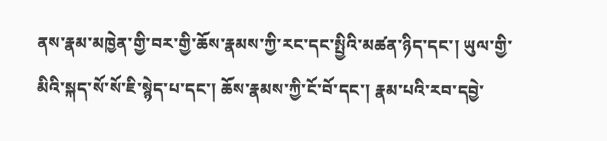ནས་རྣམ་མཁྱེན་གྱི་བར་གྱི་ཆོས་རྣམས་ཀྱི་རང་དང་སྤྱིའི་མཚན་ཉིད་དང་། ཡུལ་གྱི་མིའི་སྐད་སོ་སོ་ཇི་སྙེད་པ་དང་། ཆོས་རྣམས་ཀྱི་ངོ་བོ་དང་། རྣམ་པའི་རབ་དབྱེ་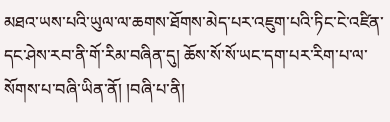མཐའ་ཡས་པའི་ཡུལ་ལ་ཆགས་ཐོགས་མེད་པར་འཇུག་པའི་ཏིང་ངེ་འཛིན་དང་ཤེས་རབ་ནི་གོ་རིམ་བཞིན་དུ། ཆོས་སོ་སོ་ཡང་དག་པར་རིག་པ་ལ་སོགས་པ་བཞི་ཡིན་ནོ། །བཞི་པ་ནི།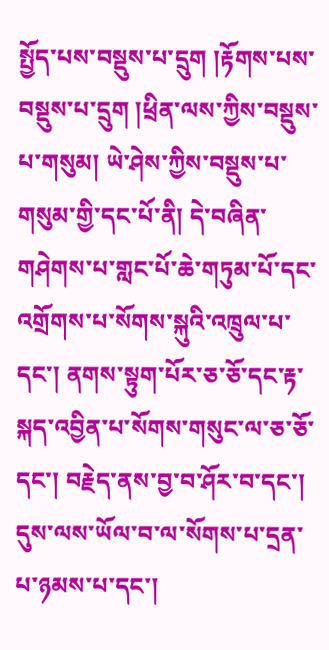སྤྱོད་པས་བསྡུས་པ་དྲུག །རྟོགས་པས་བསྡུས་པ་དྲུག །ཕྲིན་ལས་ཀྱིས་བསྡུས་པ་གསུམ། ཡེ་ཤེས་ཀྱིས་བསྡུས་པ་གསུམ་གྱི་དང་པོ་ནི། དེ་བཞིན་གཤེགས་པ་གླང་པོ་ཆེ་གཏུམ་པོ་དང་འགྲོགས་པ་སོགས་སྐུའི་འཁྲུལ་པ་དང་། ནགས་སྟུག་པོར་ཅ་ཅོ་དང་རྟ་སྐད་འབྱིན་པ་སོགས་གསུང་ལ་ཅ་ཅོ་དང་། བརྗེད་ནས་བྱ་བ་ཤོར་བ་དང་། དུས་ལས་ཡོལ་བ་ལ་སོགས་པ་དྲན་པ་ཉམས་པ་དང་།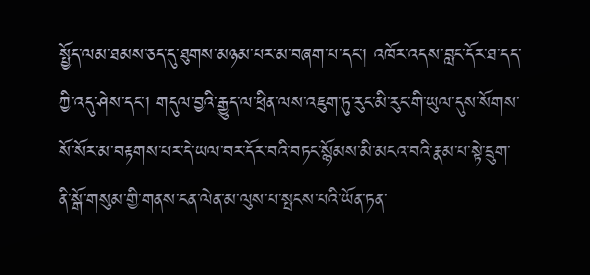སྤྱོད་ལམ་ཐམས་ཅད་དུ་ཐུགས་མཉམ་པར་མ་བཞག་པ་དང་། འཁོར་འདས་བླང་དོར་ཐ་དད་ཀྱི་འདུ་ཤེས་དང་། གདུལ་བྱའི་རྒྱུད་ལ་ཕྲིན་ལས་འཇུག་ཏུ་རུང་མི་རུང་གི་ཡུལ་དུས་སོགས་སོ་སོར་མ་བརྟགས་པར་དེ་ཡལ་བར་དོར་བའི་བཏང་སྙོམས་མི་མངའ་བའི་རྣམ་པ་སྟེ་དྲུག་ནི་སྒོ་གསུམ་གྱི་གནས་ངན་ལེན་མ་ལུས་པ་སྤངས་པའི་ཡོན་ཏན་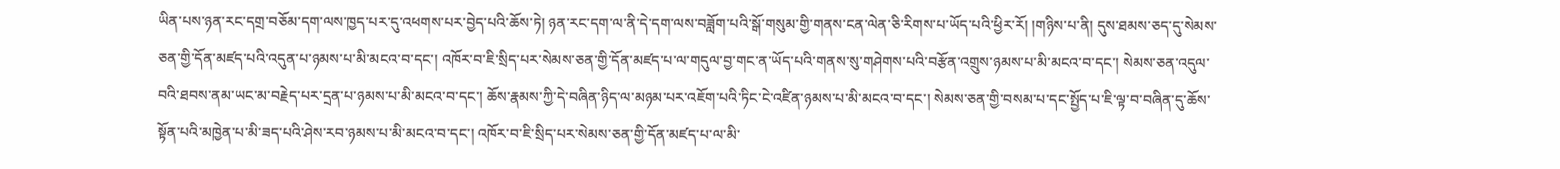ཡིན་པས་ཉན་རང་དགྲ་བཅོམ་དག་ལས་ཁྱད་པར་དུ་འཕགས་པར་བྱེད་པའི་ཆོས་ཏེ། ཉན་རང་དག་ལ་ནི་དེ་དག་ལས་བཟློག་པའི་སྒོ་གསུམ་གྱི་གནས་ངན་ལེན་ཅི་རིགས་པ་ཡོད་པའི་ཕྱིར་རོ། །གཉིས་པ་ནི། དུས་ཐམས་ཅད་དུ་སེམས་ཅན་གྱི་དོན་མཛད་པའི་འདུན་པ་ཉམས་པ་མི་མངའ་བ་དང་། འཁོར་བ་ཇི་སྲིད་པར་སེམས་ཅན་གྱི་དོན་མཛད་པ་ལ་གདུལ་བྱ་གང་ན་ཡོད་པའི་གནས་སུ་གཤེགས་པའི་བརྩོན་འགྲུས་ཉམས་པ་མི་མངའ་བ་དང་། སེམས་ཅན་འདུལ་བའི་ཐབས་ནམ་ཡང་མ་བརྗེད་པར་དྲན་པ་ཉམས་པ་མི་མངའ་བ་དང་། ཆོས་རྣམས་ཀྱི་དེ་བཞིན་ཉིད་ལ་མཉམ་པར་འཇོག་པའི་ཏིང་ངེ་འཛིན་ཉམས་པ་མི་མངའ་བ་དང་། སེམས་ཅན་གྱི་བསམ་པ་དང་སྤྱོད་པ་ཇི་ལྟ་བ་བཞིན་དུ་ཆོས་སྟོན་པའི་མཁྱེན་པ་མི་ཟད་པའི་ཤེས་རབ་ཉམས་པ་མི་མངའ་བ་དང་། འཁོར་བ་ཇི་སྲིད་པར་སེམས་ཅན་གྱི་དོན་མཛད་པ་ལ་མི་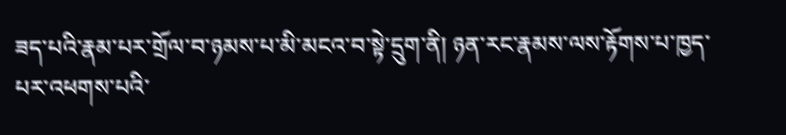ཟད་པའི་རྣམ་པར་གྲོལ་བ་ཉམས་པ་མི་མངའ་བ་སྟེ་དྲུག་ནི། ཉན་རང་རྣམས་ལས་རྟོགས་པ་ཁྱད་པར་འཕགས་པའི་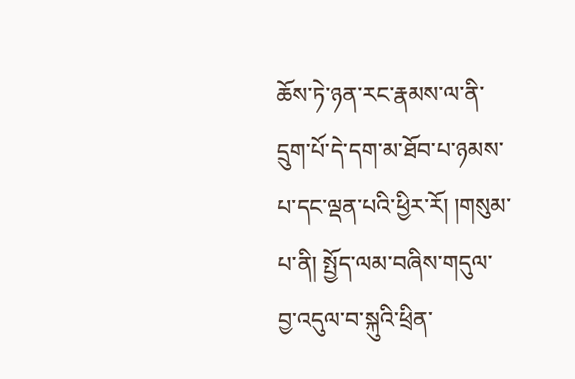ཆོས་ཏེ་ཉན་རང་རྣམས་ལ་ནི་དྲུག་པོ་དེ་དག་མ་ཐོབ་པ་ཉམས་པ་དང་ལྡན་པའི་ཕྱིར་རོ། །གསུམ་པ་ནི། སྤྱོད་ལམ་བཞིས་གདུལ་བྱ་འདུལ་བ་སྐུའི་ཕྲིན་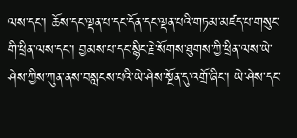ལས་དང་། ཆོས་དང་ལྡན་པ་དང་དོན་དང་ལྡན་པའི་གཏམ་མཛད་པ་གསུང་གི་ཕྲིན་ལས་དང་། བྱམས་པ་དང་སྙིང་རྗེ་སོགས་ཐུགས་ཀྱི་ཕྲིན་ལས་ཡེ་ཤེས་ཀྱིས་ཀུན་ནས་བསླངས་པའི་ཡེ་ཤེས་སྔོན་དུ་འགྲོ་ཞིང་། ཡེ་ཤེས་དང་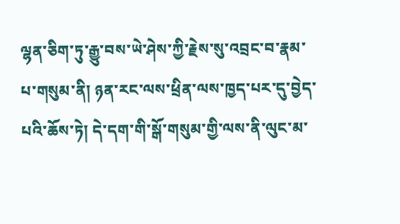ལྷན་ཅིག་ཏུ་རྒྱུ་བས་ཡེ་ཤེས་ཀྱི་རྗེས་སུ་འབྲང་བ་རྣམ་པ་གསུམ་ནི། ཉན་རང་ལས་ཕྲིན་ལས་ཁྱད་པར་དུ་བྱེད་པའི་ཆོས་ཏེ། དེ་དག་གི་སྒོ་གསུམ་གྱི་ལས་ནི་ལུང་མ་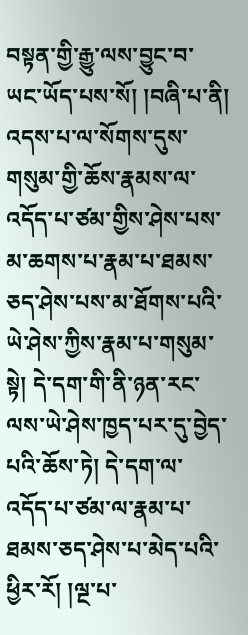བསྟན་གྱི་རྒྱུ་ལས་བྱུང་བ་ཡང་ཡོད་པས་སོ། །བཞི་པ་ནི། འདས་པ་ལ་སོགས་དུས་གསུམ་གྱི་ཆོས་རྣམས་ལ་འདོད་པ་ཙམ་གྱིས་ཤེས་པས་མ་ཆགས་པ་རྣམ་པ་ཐམས་ཅད་ཤེས་པས་མ་ཐོགས་པའི་ཡེ་ཤེས་ཀྱིས་རྣམ་པ་གསུམ་སྟེ། དེ་དག་གི་ནི་ཉན་རང་ལས་ཡེ་ཤེས་ཁྱད་པར་དུ་བྱེད་པའི་ཆོས་ཏེ། དེ་དག་ལ་འདོད་པ་ཙམ་ལ་རྣམ་པ་ཐམས་ཅད་ཤེས་པ་མེད་པའི་ཕྱིར་རོ། །ལྔ་པ་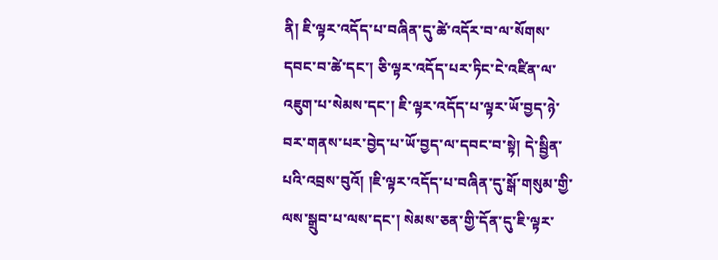ནི། ཇི་ལྟར་འདོད་པ་བཞིན་དུ་ཚེ་འདོར་བ་ལ་སོགས་དབང་བ་ཚེ་དང་། ཅི་ལྟར་འདོད་པར་ཏིང་ངེ་འཛིན་ལ་འཇུག་པ་སེམས་དང་། ཇི་ལྟར་འདོད་པ་ལྟར་ཡོ་བྱད་ཉེ་བར་གནས་པར་བྱེད་པ་ཡོ་བྱད་ལ་དབང་བ་སྟེ། དེ་སྦྱིན་པའི་འབྲས་བུའོ། །ཇི་ལྟར་འདོད་པ་བཞིན་དུ་སྒོ་གསུམ་གྱི་ལས་སྒྲུབ་པ་ལས་དང་། སེམས་ཅན་གྱི་དོན་དུ་ཇི་ལྟར་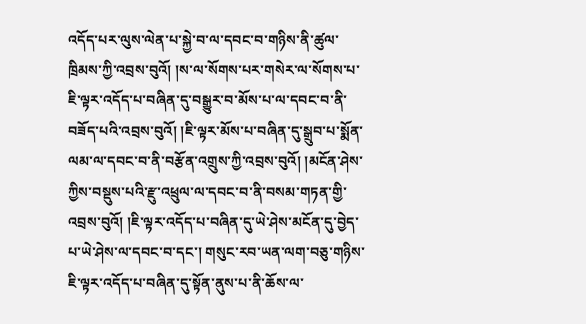འདོད་པར་ལུས་ལེན་པ་སྐྱེ་བ་ལ་དབང་བ་གཉིས་ནི་ཚུལ་ཁྲིམས་ཀྱི་འབྲས་བུའོ། །ས་ལ་སོགས་པར་གསེར་ལ་སོགས་པ་ཇི་ལྟར་འདོད་པ་བཞིན་དུ་བསྒྱུར་བ་མོས་པ་ལ་དབང་བ་ནི་བཟོད་པའི་འབྲས་བུའོ། །ཇི་ལྟར་མོས་པ་བཞིན་དུ་སྒྲུབ་པ་སྨོན་ལམ་ལ་དབང་བ་ནི་བརྩོན་འགྲུས་ཀྱི་འབྲས་བུའོ། །མངོན་ཤེས་ཀྱིས་བསྡུས་པའི་རྫུ་འཕྲུལ་ལ་དབང་བ་ནི་བསམ་གཏན་གྱི་འབྲས་བུའོ། །ཇི་ལྟར་འདོད་པ་བཞིན་དུ་ཡེ་ཤེས་མངོན་དུ་བྱེད་པ་ཡེ་ཤེས་ལ་དབང་བ་དང་། གསུང་རབ་ཡན་ལག་བཅུ་གཉིས་ཇི་ལྟར་འདོད་པ་བཞིན་དུ་སྟོན་ནུས་པ་ནི་ཆོས་ལ་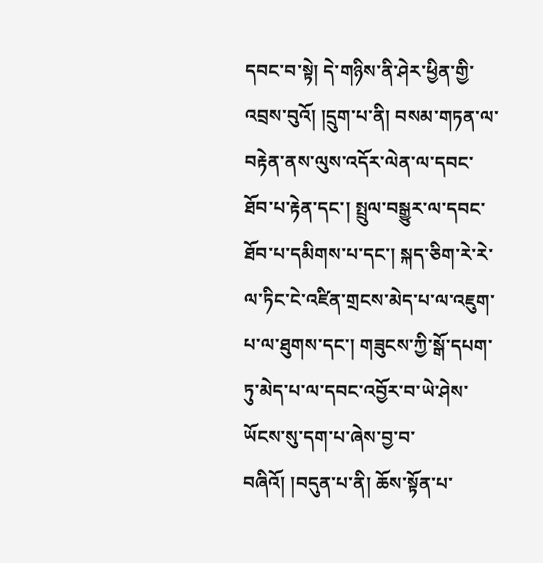དབང་བ་སྟེ། དེ་གཉིས་ནི་ཤེར་ཕྱིན་གྱི་འབྲས་བུའོ། །དྲུག་པ་ནི། བསམ་གཏན་ལ་བརྟེན་ནས་ལུས་འདོར་ལེན་ལ་དབང་ཐོབ་པ་རྟེན་དང་། སྤྲུལ་བསྒྱུར་ལ་དབང་ཐོབ་པ་དམིགས་པ་དང་། སྐད་ཅིག་རེ་རེ་ལ་ཏིང་ངེ་འཛིན་གྲངས་མེད་པ་ལ་འཇུག་པ་ལ་ཐུགས་དང་། གཟུངས་ཀྱི་སྒོ་དཔག་ཏུ་མེད་པ་ལ་དབང་འབྱོར་བ་ཡེ་ཤེས་ཡོངས་སུ་དག་པ་ཞེས་བྱ་བ་བཞིའོ། །བདུན་པ་ནི། ཆོས་སྟོན་པ་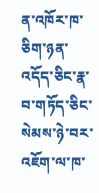ན་འཁོར་ཁ་ཅིག་ཉན་འདོད་ཅིང་རྣ་བ་གཏོད་ཅིང་སེམས་ཉེ་བར་འཇོག་ལ་ཁ་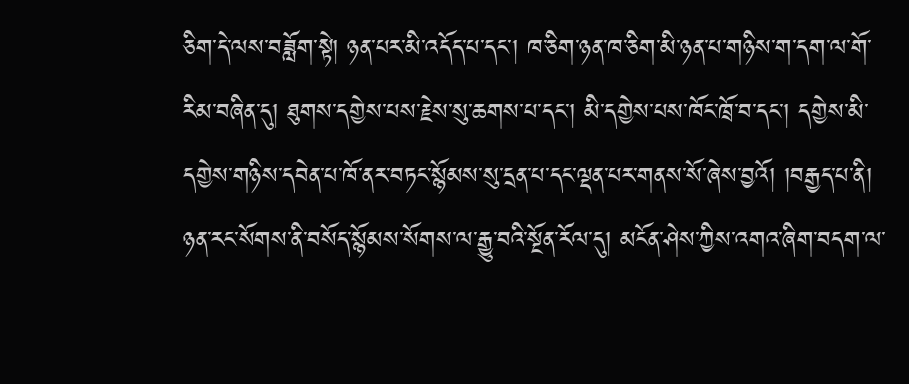ཅིག་དེ་ལས་བཟློག་སྟེ། ཉན་པར་མི་འདོད་པ་དང་། ཁ་ཅིག་ཉན་ཁ་ཅིག་མི་ཉན་པ་གཉིས་ག་དག་ལ་གོ་རིམ་བཞིན་དུ། ཐུགས་དགྱེས་པས་རྗེས་སུ་ཆགས་པ་དང་། མི་དགྱེས་པས་ཁོང་ཁྲོ་བ་དང་། དགྱེས་མི་དགྱེས་གཉིས་དབེན་པ་ཁོ་ནར་བཏང་སྙོམས་སུ་དྲན་པ་དང་ལྡན་པར་གནས་སོ་ཞེས་བྱའོ། །བརྒྱད་པ་ནི། ཉན་རང་སོགས་ནི་བསོད་སྙོམས་སོགས་ལ་རྒྱུ་བའི་སྔོན་རོལ་དུ། མངོན་ཤེས་ཀྱིས་འགའ་ཞིག་བདག་ལ་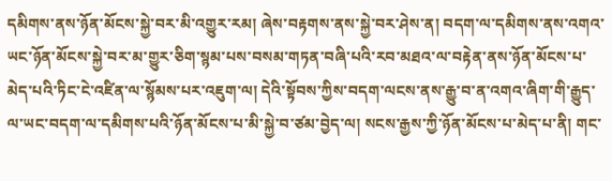དམིགས་ནས་ཉོན་མོངས་སྐྱེ་བར་མི་འགྱུར་རམ། ཞེས་བརྟགས་ནས་སྐྱེ་བར་ཤེས་ན། བདག་ལ་དམིགས་ནས་འགའ་ཡང་ཉོན་མོངས་སྐྱེ་བར་མ་གྱུར་ཅིག་སྙམ་པས་བསམ་གཏན་བཞི་པའི་རབ་མཐའ་ལ་བརྟེན་ནས་ཉོན་མོངས་པ་མེད་པའི་ཏིང་ངེ་འཛིན་ལ་སྙོམས་པར་འཇུག་ལ། དེའི་སྟོབས་ཀྱིས་བདག་ལངས་ནས་རྒྱུ་བ་ན་འགའ་ཞིག་གི་རྒྱུད་ལ་ཡང་བདག་ལ་དམིགས་པའི་ཉོན་མོངས་པ་མི་སྐྱེ་བ་ཙམ་བྱེད་ལ། སངས་རྒྱས་ཀྱི་ཉོན་མོངས་པ་མེད་པ་ནི། གང་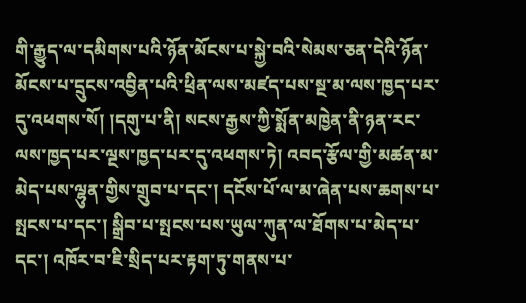གི་རྒྱུད་ལ་དམིགས་པའི་ཉོན་མོངས་པ་སྐྱེ་བའི་སེམས་ཅན་དེའི་ཉོན་མོངས་པ་དྲུངས་འབྱིན་པའི་ཕྲིན་ལས་མཛད་པས་སྔ་མ་ལས་ཁྱད་པར་དུ་འཕགས་སོ། །དགུ་པ་ནི། སངས་རྒྱས་ཀྱི་སྨོན་མཁྱེན་ནི་ཉན་རང་ལས་ཁྱད་པར་ལྔས་ཁྱད་པར་དུ་འཕགས་ཏེ། འབད་རྩོལ་གྱི་མཚན་མ་མེད་པས་ལྷུན་གྱིས་གྲུབ་པ་དང་། དངོས་པོ་ལ་མ་ཞེན་པས་ཆགས་པ་སྤངས་པ་དང་། སྒྲིབ་པ་སྤངས་པས་ཡུལ་ཀུན་ལ་ཐོགས་པ་མེད་པ་དང་། འཁོར་བ་ཇི་སྲིད་པར་རྟག་ཏུ་གནས་པ་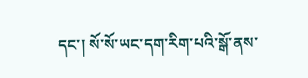དང་། སོ་སོ་ཡང་དག་རིག་པའི་སྒོ་ནས་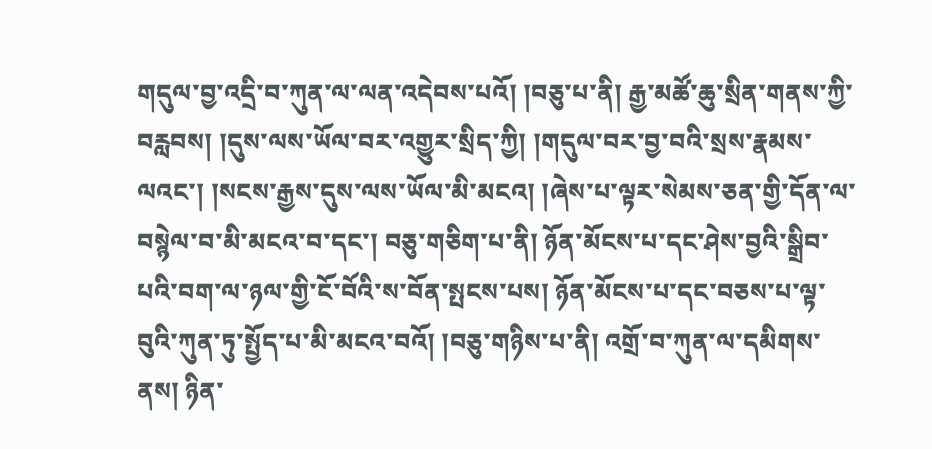གདུལ་བྱ་འདྲི་བ་ཀུན་ལ་ལན་འདེབས་པའོ། །བཅུ་པ་ནི། རྒྱ་མཚོ་ཆུ་སྲིན་གནས་ཀྱི་བརླབས། །དུས་ལས་ཡོལ་བར་འགྱུར་སྲིད་ཀྱི། །གདུལ་བར་བྱ་བའི་སྲས་རྣམས་ལའང་། །སངས་རྒྱས་དུས་ལས་ཡོལ་མི་མངའ། །ཞེས་པ་ལྟར་སེམས་ཅན་གྱི་དོན་ལ་བསྙེལ་བ་མི་མངའ་བ་དང་། བཅུ་གཅིག་པ་ནི། ཉོན་མོངས་པ་དང་ཤེས་བྱའི་སྒྲིབ་པའི་བག་ལ་ཉལ་གྱི་ངོ་བོའི་ས་བོན་སྤངས་པས། ཉོན་མོངས་པ་དང་བཅས་པ་ལྟ་བུའི་ཀུན་ཏུ་སྤྱོད་པ་མི་མངའ་བའོ། །བཅུ་གཉིས་པ་ནི། འགྲོ་བ་ཀུན་ལ་དམིགས་ནས། ཉིན་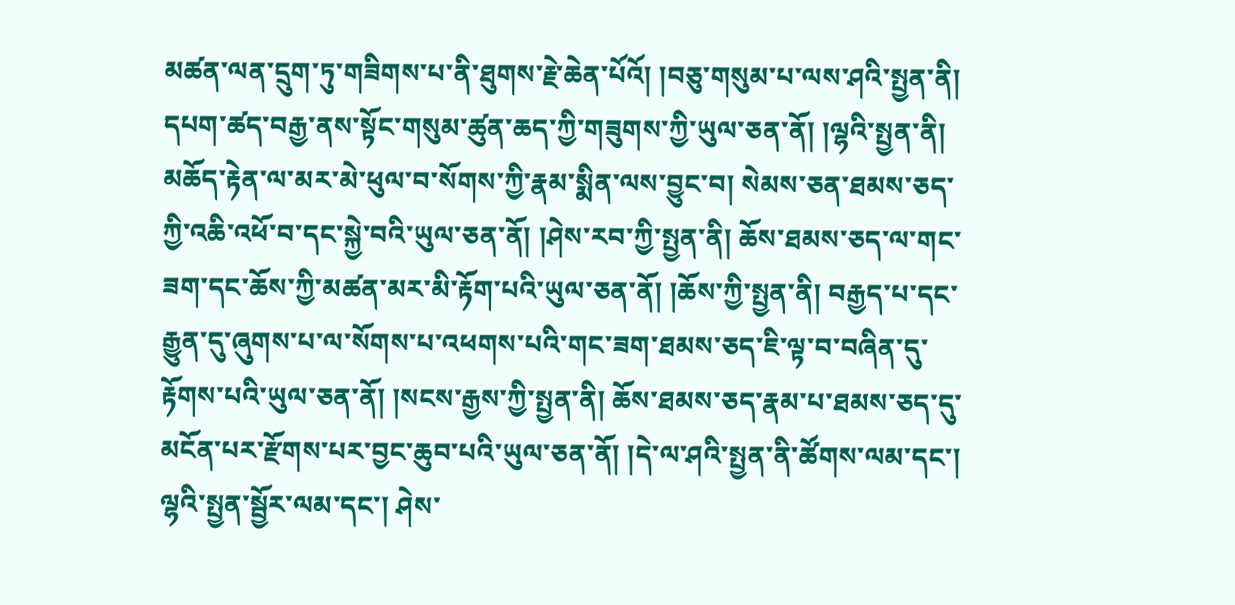མཚན་ལན་དྲུག་ཏུ་གཟིགས་པ་ནི་ཐུགས་རྗེ་ཆེན་པོའོ། །བཅུ་གསུམ་པ་ལས་ཤའི་སྤྱན་ནི། དཔག་ཚད་བརྒྱ་ནས་སྟོང་གསུམ་ཚུན་ཆད་ཀྱི་གཟུགས་ཀྱི་ཡུལ་ཅན་ནོ། །ལྷའི་སྤྱན་ནི། མཆོད་རྟེན་ལ་མར་མེ་ཕུལ་བ་སོགས་ཀྱི་རྣམ་སྨིན་ལས་བྱུང་བ། སེམས་ཅན་ཐམས་ཅད་ཀྱི་འཆི་འཕོ་བ་དང་སྐྱེ་བའི་ཡུལ་ཅན་ནོ། །ཤེས་རབ་ཀྱི་སྤྱན་ནི། ཆོས་ཐམས་ཅད་ལ་གང་ཟག་དང་ཆོས་ཀྱི་མཚན་མར་མི་རྟོག་པའི་ཡུལ་ཅན་ནོ། །ཆོས་ཀྱི་སྤྱན་ནི། བརྒྱད་པ་དང་རྒྱུན་དུ་ཞུགས་པ་ལ་སོགས་པ་འཕགས་པའི་གང་ཟག་ཐམས་ཅད་ཇི་ལྟ་བ་བཞིན་དུ་རྟོགས་པའི་ཡུལ་ཅན་ནོ། །སངས་རྒྱས་ཀྱི་སྤྱན་ནི། ཆོས་ཐམས་ཅད་རྣམ་པ་ཐམས་ཅད་དུ་མངོན་པར་རྫོགས་པར་བྱང་ཆུབ་པའི་ཡུལ་ཅན་ནོ། །དེ་ལ་ཤའི་སྤྱན་ནི་ཚོགས་ལམ་དང་། ལྷའི་སྤྱན་སྦྱོར་ལམ་དང་། ཤེས་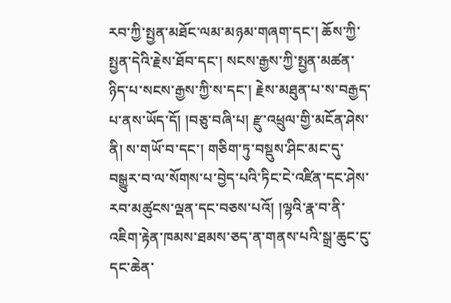རབ་ཀྱི་སྤྱན་མཐོང་ལམ་མཉམ་གཞག་དང་། ཆོས་ཀྱི་སྤྱན་དེའི་རྗེས་ཐོབ་དང་། སངས་རྒྱས་ཀྱི་སྤྱན་མཚན་ཉིད་པ་སངས་རྒྱས་ཀྱི་ས་དང་། རྗེས་མཐུན་པ་ས་བརྒྱད་པ་ནས་ཡོད་དོ། །བཅུ་བཞི་པ། རྫུ་འཕྲུལ་གྱི་མངོན་ཤེས་ནི། ས་གཡོ་བ་དང་། གཅིག་ཏུ་བསྡུས་ཤིང་མང་དུ་བསྒྱུར་བ་ལ་སོགས་པ་བྱེད་པའི་ཏིང་ངེ་འཛིན་དང་ཤེས་རབ་མཚུངས་ལྡན་དང་བཅས་པའོ། །ལྷའི་རྣ་བ་ནི་འཇིག་རྟེན་ཁམས་ཐམས་ཅད་ན་གནས་པའི་སྒྲ་ཆུང་ངུ་དང་ཆེན་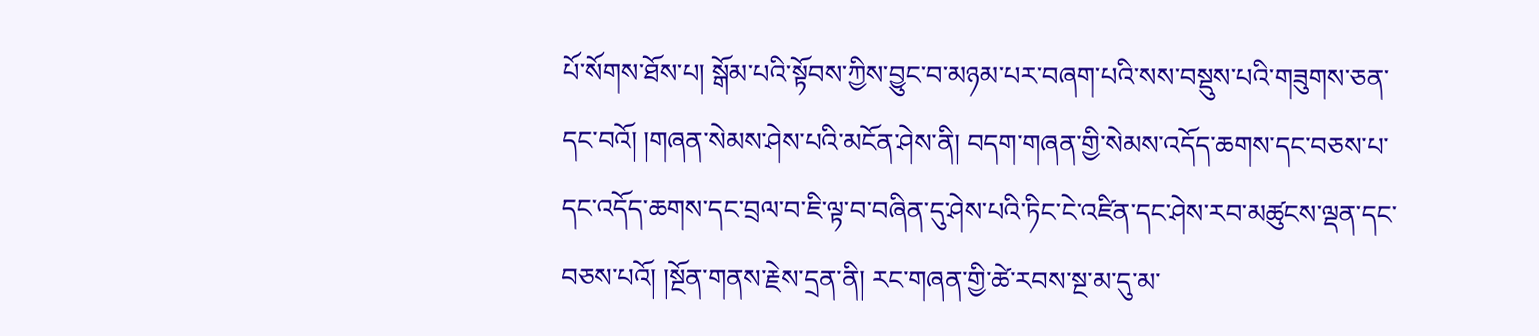པོ་སོགས་ཐོས་པ། སྒོམ་པའི་སྟོབས་ཀྱིས་བྱུང་བ་མཉམ་པར་བཞག་པའི་སས་བསྡུས་པའི་གཟུགས་ཅན་དང་བའོ། །གཞན་སེམས་ཤེས་པའི་མངོན་ཤེས་ནི། བདག་གཞན་གྱི་སེམས་འདོད་ཆགས་དང་བཅས་པ་དང་འདོད་ཆགས་དང་བྲལ་བ་ཇི་ལྟ་བ་བཞིན་དུ་ཤེས་པའི་ཏིང་ངེ་འཛིན་དང་ཤེས་རབ་མཚུངས་ལྡན་དང་བཅས་པའོ། །སྔོན་གནས་རྗེས་དྲན་ནི། རང་གཞན་གྱི་ཚེ་རབས་སྔ་མ་དུ་མ་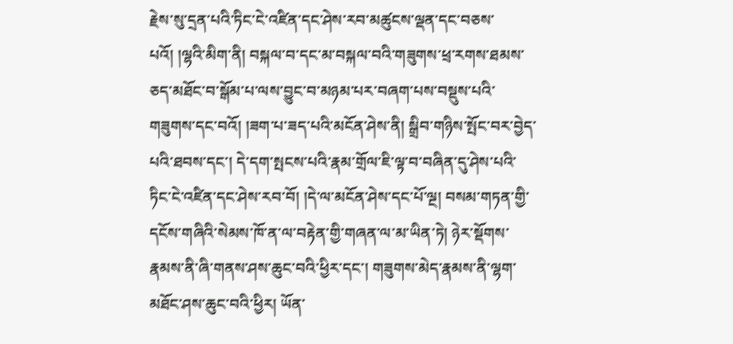རྗེས་སུ་དྲན་པའི་ཏིང་ངེ་འཛིན་དང་ཤེས་རབ་མཚུངས་ལྡན་དང་བཅས་པའོ། །ལྷའི་མིག་ནི། བསྐལ་བ་དང་མ་བསྐལ་བའི་གཟུགས་ཕྲ་རགས་ཐམས་ཅད་མཐོང་བ་སྒོམ་པ་ལས་བྱུང་བ་མཉམ་པར་བཞག་པས་བསྡུས་པའི་གཟུགས་དང་བའོ། །ཟག་པ་ཟད་པའི་མངོན་ཤེས་ནི། སྒྲིབ་གཉིས་སྤོང་བར་བྱེད་པའི་ཐབས་དང་། དེ་དག་སྤངས་པའི་རྣམ་གྲོལ་ཇི་ལྟ་བ་བཞིན་དུ་ཤེས་པའི་ཏིང་ངེ་འཛིན་དང་ཤེས་རབ་བོ། །དེ་ལ་མངོན་ཤེས་དང་པོ་ལྔ། བསམ་གཏན་གྱི་དངོས་གཞིའི་སེམས་ཁོ་ན་ལ་བརྟེན་གྱི་གཞན་ལ་མ་ཡིན་ཏེ། ཉེར་སྡོགས་རྣམས་ནི་ཞི་གནས་ཤས་ཆུང་བའི་ཕྱིར་དང་། གཟུགས་མེད་རྣམས་ནི་ལྷག་མཐོང་ཤས་ཆུང་བའི་ཕྱིར། ཡོན་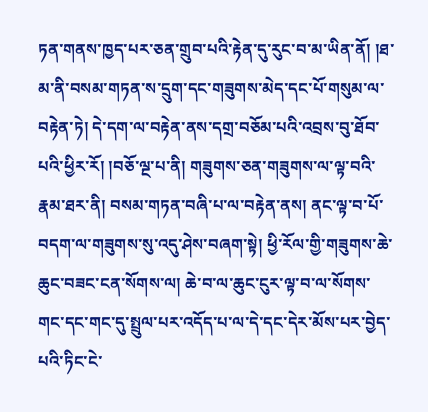ཏན་གནས་ཁྱད་པར་ཅན་གྲུབ་པའི་རྟེན་དུ་རུང་བ་མ་ཡིན་ནོ། །ཐ་མ་ནི་བསམ་གཏན་ས་དྲུག་དང་གཟུགས་མེད་དང་པོ་གསུམ་ལ་བརྟེན་ཏེ། དེ་དག་ལ་བརྟེན་ནས་དགྲ་བཅོམ་པའི་འབྲས་བུ་ཐོབ་པའི་ཕྱིར་རོ། །བཅོ་ལྔ་པ་ནི། གཟུགས་ཅན་གཟུགས་ལ་ལྟ་བའི་རྣམ་ཐར་ནི། བསམ་གཏན་བཞི་པ་ལ་བརྟེན་ནས། ནང་ལྟ་བ་པོ་བདག་ལ་གཟུགས་སུ་འདུ་ཤེས་བཞག་སྟེ། ཕྱི་རོལ་གྱི་གཟུགས་ཆེ་ཆུང་བཟང་ངན་སོགས་ལ། ཆེ་བ་ལ་ཆུང་ངུར་ལྟ་བ་ལ་སོགས་གང་དང་གང་དུ་སྤྲུལ་པར་འདོད་པ་ལ་དེ་དང་དེར་མོས་པར་བྱེད་པའི་ཏིང་ངེ་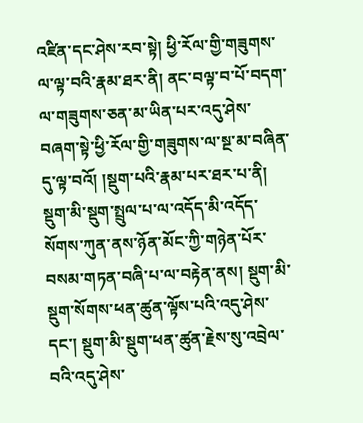འཛིན་དང་ཤེས་རབ་སྟེ། ཕྱི་རོལ་གྱི་གཟུགས་ལ་ལྟ་བའི་རྣམ་ཐར་ནི། ནང་བལྟ་བ་པོ་བདག་ལ་གཟུགས་ཅན་མ་ཡིན་པར་འདུ་ཤེས་བཞག་སྟེ་ཕྱི་རོལ་གྱི་གཟུགས་ལ་སྔ་མ་བཞིན་དུ་ལྟ་བའོ། །སྡུག་པའི་རྣམ་པར་ཐར་པ་ནི། སྡུག་མི་སྡུག་སྤྲུལ་པ་ལ་འདོད་མི་འདོད་སོགས་ཀུན་ནས་ཉོན་མོང་ཀྱི་གཉེན་པོར་བསམ་གཏན་བཞི་པ་ལ་བརྟེན་ནས། སྡུག་མི་སྡུག་སོགས་ཕན་ཚུན་ལྟོས་པའི་འདུ་ཤེས་དང་། སྡུག་མི་སྡུག་ཕན་ཚུན་རྗེས་སུ་འབྲེལ་བའི་འདུ་ཤེས་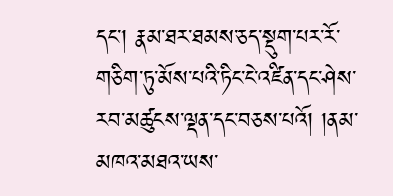དང་། རྣམ་ཐར་ཐམས་ཅད་སྡུག་པར་རོ་གཅིག་ཏུ་མོས་པའི་ཏིང་ངེ་འཛིན་དང་ཤེས་རབ་མཚུངས་ལྡན་དང་བཅས་པའོ། །ནམ་མཁའ་མཐའ་ཡས་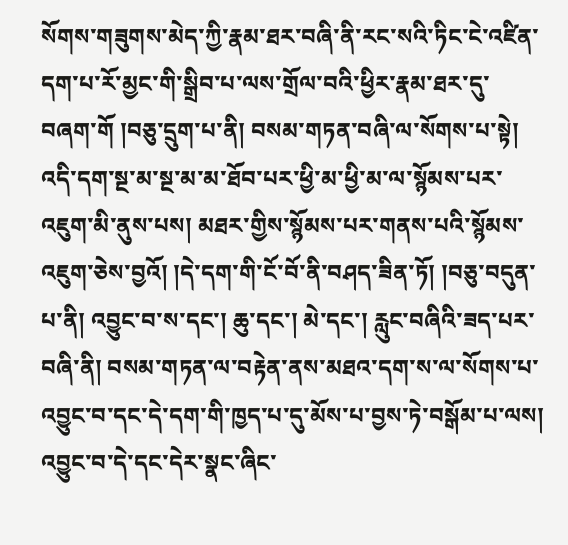སོགས་གཟུགས་མེད་ཀྱི་རྣམ་ཐར་བཞི་ནི་རང་སའི་ཏིང་ངེ་འཛིན་དག་པ་རོ་མྱང་གི་སྒྲིབ་པ་ལས་གྲོལ་བའི་ཕྱིར་རྣམ་ཐར་དུ་བཞག་གོ །བཅུ་དྲུག་པ་ནི། བསམ་གཏན་བཞི་ལ་སོགས་པ་སྟེ། འདི་དག་སྔ་མ་སྔ་མ་མ་ཐོབ་པར་ཕྱི་མ་ཕྱི་མ་ལ་སྙོམས་པར་འཇུག་མི་ནུས་པས། མཐར་གྱིས་སྙོམས་པར་གནས་པའི་སྙོམས་འཇུག་ཅེས་བྱའོ། །དེ་དག་གི་ངོ་བོ་ནི་བཤད་ཟིན་ཏོ། །བཅུ་བདུན་པ་ནི། འབྱུང་བ་ས་དང་། ཆུ་དང་། མེ་དང་། རླུང་བཞིའི་ཟད་པར་བཞི་ནི། བསམ་གཏན་ལ་བརྟེན་ནས་མཐའ་དག་ས་ལ་སོགས་པ་འབྱུང་བ་དང་དེ་དག་གི་ཁྱད་པ་དུ་མོས་པ་བྱས་ཏེ་བསྒོམ་པ་ལས། འབྱུང་བ་དེ་དང་དེར་སྣང་ཞིང་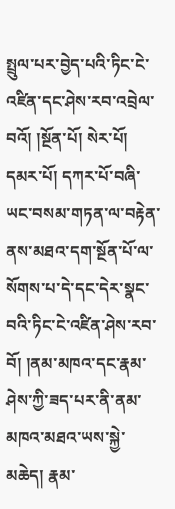སྤྲུལ་པར་བྱེད་པའི་ཏིང་ངེ་འཛིན་དང་ཤེས་རབ་འབྲེལ་བའོ། །སྔོན་པོ། སེར་པོ། དམར་པོ། དཀར་པོ་བཞི་ཡང་བསམ་གཏན་ལ་བརྟེན་ནས་མཐའ་དག་སྔོན་པོ་ལ་སོགས་པ་དེ་དང་དེར་སྣང་བའི་ཏིང་ངེ་འཛིན་ཤེས་རབ་བོ། །ནམ་མཁའ་དང་རྣམ་ཤེས་ཀྱི་ཟད་པར་ནི་ནམ་མཁའ་མཐའ་ཡས་སྐྱེ་མཆེད། རྣམ་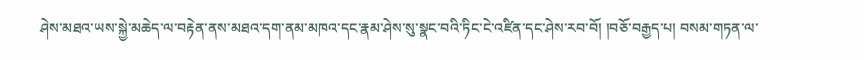ཤེས་མཐའ་ཡས་སྐྱེ་མཆེད་ལ་བརྟེན་ནས་མཐའ་དག་ནམ་མཁའ་དང་རྣམ་ཤེས་སུ་སྣང་བའི་ཏིང་ངེ་འཛིན་དང་ཤེས་རབ་བོ། །བཅོ་བརྒྱད་པ། བསམ་གཏན་ལ་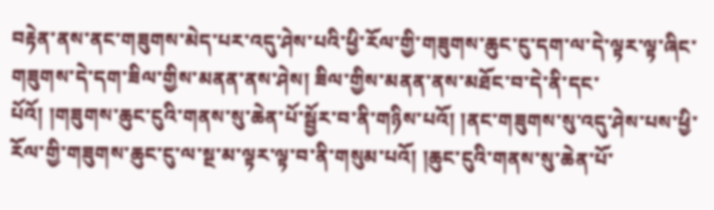བརྟེན་ནས་ནང་གཟུགས་མེད་པར་འདུ་ཤེས་པའི་ཕྱི་རོལ་གྱི་གཟུགས་ཆུང་ངུ་དག་ལ་དེ་ལྟར་ལྟ་ཞིང་གཟུགས་དེ་དག་ཟིལ་གྱིས་མནན་ནས་ཤེས། ཟིལ་གྱིས་མནན་ནས་མཐོང་བ་དེ་ནི་དང་པོའོ། །གཟུགས་ཆུང་ངུའི་གནས་སུ་ཆེན་པོ་སྦྱོར་བ་ནི་གཉིས་པའོ། །ནང་གཟུགས་སུ་འདུ་ཤེས་པས་ཕྱི་རོལ་གྱི་གཟུགས་ཆུང་ངུ་ལ་སྔ་མ་ལྟར་ལྟ་བ་ནི་གསུམ་པའོ། །ཆུང་ངུའི་གནས་སུ་ཆེན་པོ་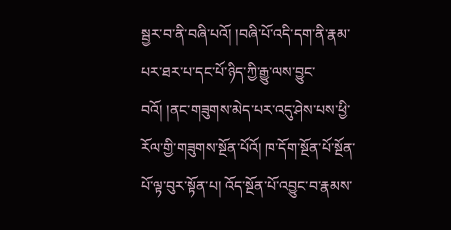སྦྱར་བ་ནི་བཞི་པའོ། །བཞི་པོ་འདི་དག་ནི་རྣམ་པར་ཐར་པ་དང་པོ་ཉིད་ཀྱི་རྒྱུ་ལས་བྱུང་བའོ། །ནང་གཟུགས་མེད་པར་འདུ་ཤེས་པས་ཕྱི་རོལ་གྱི་གཟུགས་སྔོན་པོའོ། ཁ་དོག་སྔོན་པོ་སྔོན་པོ་ལྟ་བུར་སྟོན་པ། འོད་སྔོན་པོ་འབྱུང་བ་རྣམས་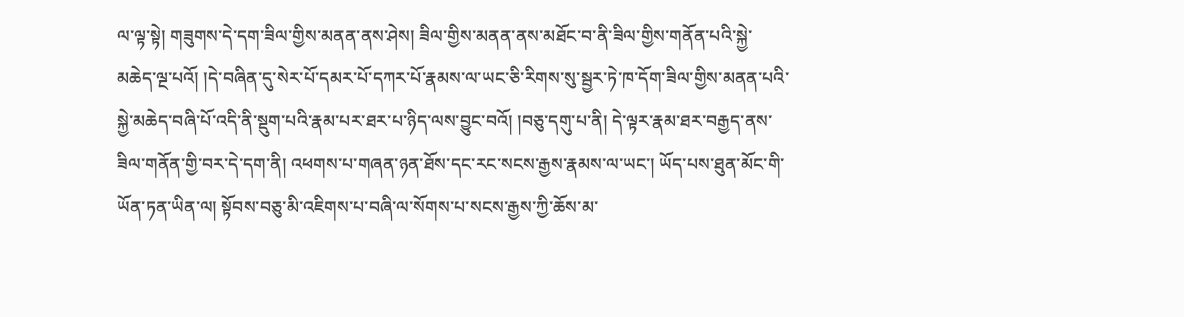ལ་ལྟ་སྟེ། གཟུགས་དེ་དག་ཟིལ་གྱིས་མནན་ནས་ཤེས། ཟིལ་གྱིས་མནན་ནས་མཐོང་བ་ནི་ཟིལ་གྱིས་གནོན་པའི་སྐྱེ་མཆེད་ལྔ་པའོ། །དེ་བཞིན་དུ་སེར་པོ་དམར་པོ་དཀར་པོ་རྣམས་ལ་ཡང་ཅི་རིགས་སུ་སྦྱར་ཏེ་ཁ་དོག་ཟིལ་གྱིས་མནན་པའི་སྐྱེ་མཆེད་བཞི་པོ་འདི་ནི་སྡུག་པའི་རྣམ་པར་ཐར་པ་ཉིད་ལས་བྱུང་བའོ། །བཅུ་དགུ་པ་ནི། དེ་ལྟར་རྣམ་ཐར་བརྒྱད་ནས་ཟིལ་གནོན་གྱི་བར་དེ་དག་ནི། འཕགས་པ་གཞན་ཉན་ཐོས་དང་རང་སངས་རྒྱས་རྣམས་ལ་ཡང་། ཡོད་པས་ཐུན་མོང་གི་ཡོན་ཏན་ཡིན་ལ། སྟོབས་བཅུ་མི་འཇིགས་པ་བཞི་ལ་སོགས་པ་སངས་རྒྱས་ཀྱི་ཆོས་མ་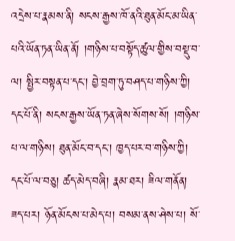འདྲེས་པ་རྣམས་ནི། སངས་རྒྱས་ཁོ་ནའི་ཐུན་མོང་མ་ཡིན་པའི་ཡོན་ཏན་ཡིན་ནོ། །གཉིས་པ་བསྟོད་ཚུལ་གྱིས་བསྡུ་བ་ལ། སྤྱིར་བསྟན་པ་དང་། བྱེ་བྲག་ཏུ་བཤད་པ་གཉིས་ཀྱི། དང་པོ་ནི། སངས་རྒྱས་ཡོན་ཏན་ཞེས་སོགས་སོ། །གཉིས་པ་ལ་གཉིས། ཐུན་མོང་བ་དང་། ཁྱད་པར་བ་གཉིས་ཀྱི། དང་པོ་ལ་བཅུ། ཚད་མེད་བཞི། རྣམ་ཐར། ཟིལ་གནོན། ཟད་པར། ཉོན་མོངས་པ་མེད་པ། བསམ་ནས་ཤེས་པ། སོ་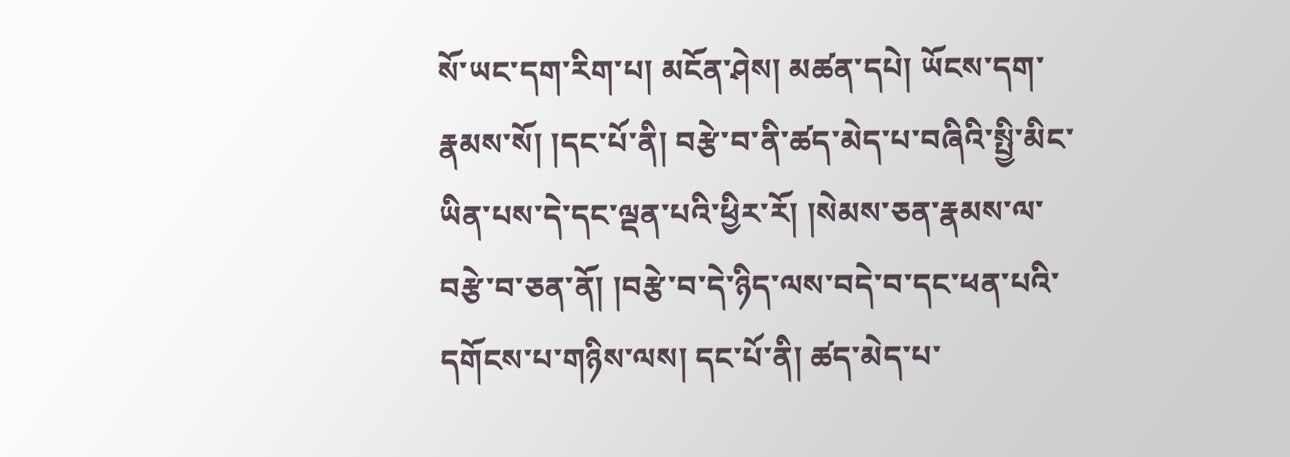སོ་ཡང་དག་རིག་པ། མངོན་ཤེས། མཚན་དཔེ། ཡོངས་དག་རྣམས་སོ། །དང་པོ་ནི། བརྩེ་བ་ནི་ཚད་མེད་པ་བཞིའི་སྤྱི་མིང་ཡིན་པས་དེ་དང་ལྡན་པའི་ཕྱིར་རོ། །སེམས་ཅན་རྣམས་ལ་བརྩེ་བ་ཅན་ནོ། །བརྩེ་བ་དེ་ཉིད་ལས་བདེ་བ་དང་ཕན་པའི་དགོངས་པ་གཉིས་ལས། དང་པོ་ནི། ཚད་མེད་པ་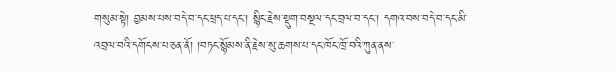གསུམ་སྟེ། བྱམས་པས་བདེ་བ་དང་ཕྲད་པ་དང་། སྙིང་རྗེས་སྡུག་བསྔལ་དང་བྲལ་བ་དང་། དགའ་བས་བདེ་བ་དང་མི་འབྲལ་བའི་དགོངས་པ་ཅན་ནོ། །བཏང་སྙོམས་ནི་རྗེས་སུ་ཆགས་པ་དང་ཁོང་ཁྲོ་བའི་ཀུན་ནས་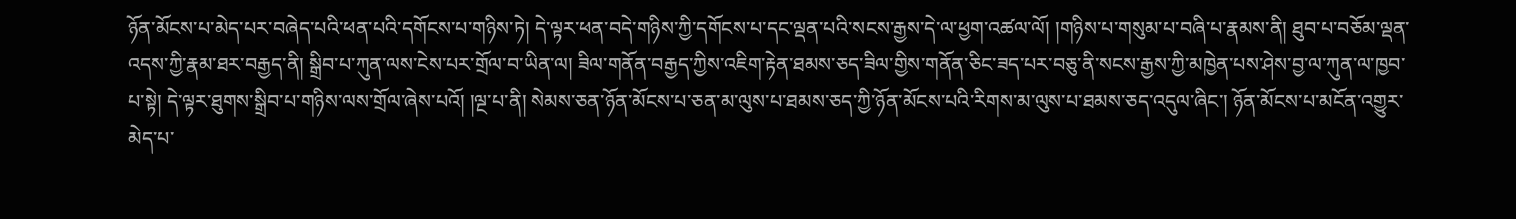ཉོན་མོངས་པ་མེད་པར་བཞེད་པའི་ཕན་པའི་དགོངས་པ་གཉིས་ཏེ། དེ་ལྟར་ཕན་བདེ་གཉིས་ཀྱི་དགོངས་པ་དང་ལྡན་པའི་སངས་རྒྱས་དེ་ལ་ཕྱག་འཚལ་ལོ། །གཉིས་པ་གསུམ་པ་བཞི་པ་རྣམས་ནི། ཐུབ་པ་བཅོམ་ལྡན་འདས་ཀྱི་རྣམ་ཐར་བརྒྱད་ནི། སྒྲིབ་པ་ཀུན་ལས་ངེས་པར་གྲོལ་བ་ཡིན་ལ། ཟིལ་གནོན་བརྒྱད་ཀྱིས་འཇིག་རྟེན་ཐམས་ཅད་ཟིལ་གྱིས་གནོན་ཅིང་ཟད་པར་བཅུ་ནི་སངས་རྒྱས་ཀྱི་མཁྱེན་པས་ཤེས་བྱ་ལ་ཀུན་ལ་ཁྱབ་པ་སྟེ། དེ་ལྟར་ཐུགས་སྒྲིབ་པ་གཉིས་ལས་གྲོལ་ཞེས་པའོ། །ལྔ་པ་ནི། སེམས་ཅན་ཉོན་མོངས་པ་ཅན་མ་ལུས་པ་ཐམས་ཅད་ཀྱི་ཉོན་མོངས་པའི་རིགས་མ་ལུས་པ་ཐམས་ཅད་འདུལ་ཞིང་། ཉོན་མོངས་པ་མངོན་འགྱུར་མེད་པ་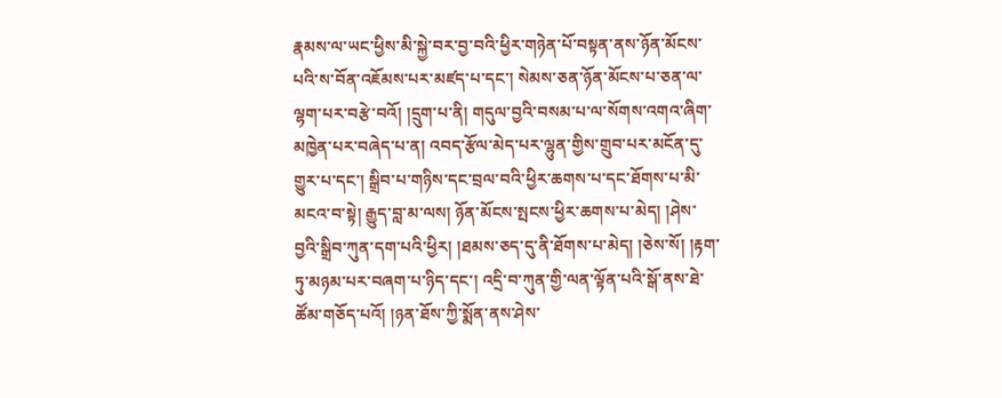རྣམས་ལ་ཡང་ཕྱིས་མི་སྐྱེ་བར་བྱ་བའི་ཕྱིར་གཉེན་པོ་བསྟན་ནས་ཉོན་མོངས་པའི་ས་བོན་འཇོམས་པར་མཛད་པ་དང་། སེམས་ཅན་ཉོན་མོངས་པ་ཅན་ལ་ལྷག་པར་བརྩེ་བའོ། །དྲུག་པ་ནི། གདུལ་བྱའི་བསམ་པ་ལ་སོགས་འགའ་ཞིག་མཁྱེན་པར་བཞེད་པ་ན། འབད་རྩོལ་མེད་པར་ལྷུན་གྱིས་གྲུབ་པར་མངོན་དུ་གྱུར་པ་དང་། སྒྲིབ་པ་གཉིས་དང་བྲལ་བའི་ཕྱིར་ཆགས་པ་དང་ཐོགས་པ་མི་མངའ་བ་སྟེ། རྒྱུད་བླ་མ་ལས། ཉོན་མོངས་སྤངས་ཕྱིར་ཆགས་པ་མེད། །ཤེས་བྱའི་སྒྲིབ་ཀུན་དག་པའི་ཕྱིར། །ཐམས་ཅད་དུ་ནི་ཐོགས་པ་མེད། །ཅེས་སོ། །རྟག་ཏུ་མཉམ་པར་བཞག་པ་ཉིད་དང་། འདྲི་བ་ཀུན་གྱི་ལན་ལྟོན་པའི་སྒོ་ནས་ཐེ་ཚོམ་གཅོད་པའོ། །ཉན་ཐོས་ཀྱི་སྨོན་ནས་ཤེས་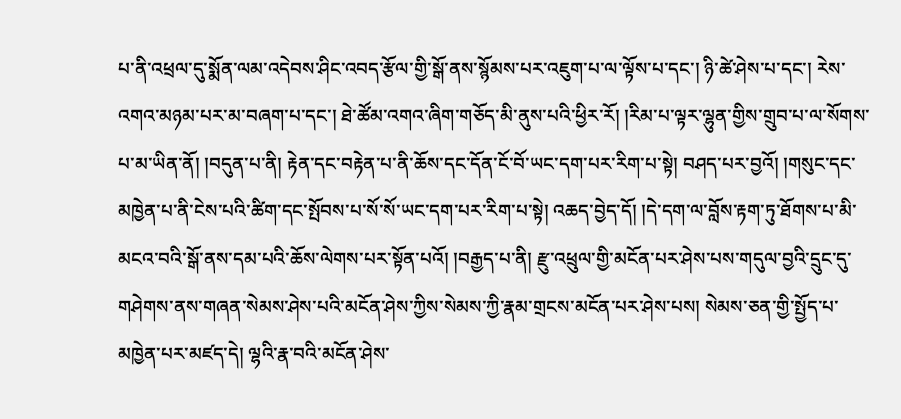པ་ནི་འཕྲལ་དུ་སྨོན་ལམ་འདེབས་ཤིང་འབད་རྩོལ་གྱི་སྒོ་ནས་སྙོམས་པར་འཇུག་པ་ལ་ལྟོས་པ་དང་། ཉི་ཚེ་ཤེས་པ་དང་། རེས་འགའ་མཉམ་པར་མ་བཞག་པ་དང་། ཐེ་ཚོམ་འགའ་ཞིག་གཅོད་མི་ནུས་པའི་ཕྱིར་རོ། །རིམ་པ་ལྟར་ལྷུན་གྱིས་གྲུབ་པ་ལ་སོགས་པ་མ་ཡིན་ནོ། །བདུན་པ་ནི། རྟེན་དང་བརྟེན་པ་ནི་ཆོས་དང་དོན་ངོ་བོ་ཡང་དག་པར་རིག་པ་སྟེ། བཤད་པར་བྱའོ། །གསུང་དང་མཁྱེན་པ་ནི་ངེས་པའི་ཚིག་དང་སྤོབས་པ་སོ་སོ་ཡང་དག་པར་རིག་པ་སྟེ། འཆད་བྱེད་དོ། །དེ་དག་ལ་བློས་རྟག་ཏུ་ཐོགས་པ་མི་མངའ་བའི་སྒོ་ནས་དམ་པའི་ཆོས་ལེགས་པར་སྟོན་པའོ། །བརྒྱད་པ་ནི། རྫུ་འཕྲུལ་གྱི་མངོན་པར་ཤེས་པས་གདུལ་བྱའི་དྲུང་དུ་གཤེགས་ནས་གཞན་སེམས་ཤེས་པའི་མངོན་ཤེས་ཀྱིས་སེམས་ཀྱི་རྣམ་གྲངས་མངོན་པར་ཤེས་པས། སེམས་ཅན་གྱི་སྤྱོད་པ་མཁྱེན་པར་མཛད་དེ། ལྷའི་རྣ་བའི་མངོན་ཤེས་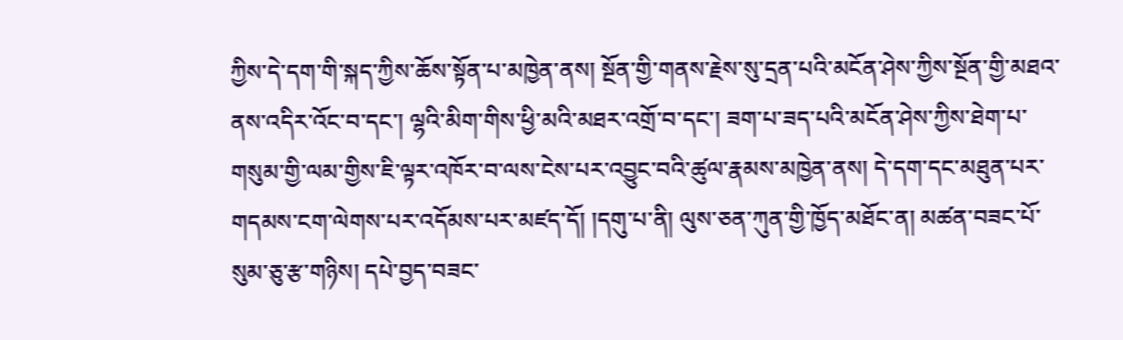ཀྱིས་དེ་དག་གི་སྐད་ཀྱིས་ཆོས་སྟོན་པ་མཁྱེན་ནས། སྔོན་གྱི་གནས་རྗེས་སུ་དྲན་པའི་མངོན་ཤེས་ཀྱིས་སྔོན་གྱི་མཐའ་ནས་འདིར་འོང་བ་དང་། ལྷའི་མིག་གིས་ཕྱི་མའི་མཐར་འགྲོ་བ་དང་། ཟག་པ་ཟད་པའི་མངོན་ཤེས་ཀྱིས་ཐེག་པ་གསུམ་གྱི་ལམ་གྱིས་ཇི་ལྟར་འཁོར་བ་ལས་ངེས་པར་འབྱུང་བའི་ཚུལ་རྣམས་མཁྱེན་ནས། དེ་དག་དང་མཐུན་པར་གདམས་ངག་ལེགས་པར་འདོམས་པར་མཛད་དོ། །དགུ་པ་ནི། ལུས་ཅན་ཀུན་གྱི་ཁྱོད་མཐོང་ན། མཚན་བཟང་པོ་སུམ་ཅུ་རྩ་གཉིས། དཔེ་བྱད་བཟང་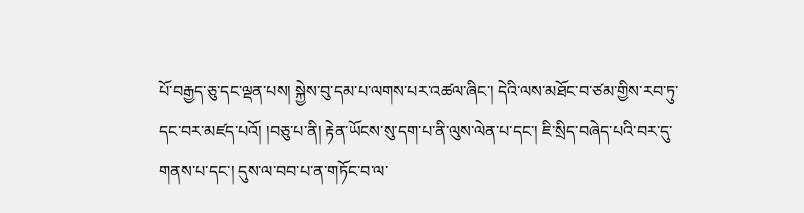པོ་བརྒྱད་ཅུ་དང་ལྡན་པས། སྐྱེས་བུ་དམ་པ་ལགས་པར་འཚལ་ཞིང་། དེའི་ལས་མཐོང་བ་ཙམ་གྱིས་རབ་ཏུ་དང་བར་མཛད་པའོ། །བཅུ་པ་ནི། རྟེན་ཡོངས་སུ་དག་པ་ནི་ལུས་ལེན་པ་དང་། ཇི་སྲིད་བཞེད་པའི་བར་དུ་གནས་པ་དང་། དུས་ལ་བབ་པ་ན་གཏོང་བ་ལ་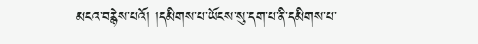མངའ་བརྙེས་པའོ། །དམིགས་པ་ཡོངས་སུ་དག་པ་ནི་དམིགས་པ་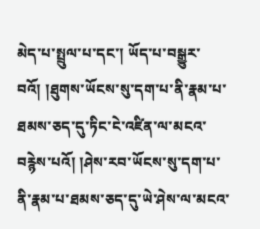མེད་པ་སྤྲུལ་པ་དང་། ཡོད་པ་བསྒྱུར་བའོ། །ཐུགས་ཡོངས་སུ་དག་པ་ནི་རྣམ་པ་ཐམས་ཅད་དུ་ཏིང་ངེ་འཛིན་ལ་མངའ་བརྙེས་པའོ། །ཤེས་རབ་ཡོངས་སུ་དག་པ་ནི་རྣམ་པ་ཐམས་ཅད་དུ་ཡེ་ཤེས་ལ་མངའ་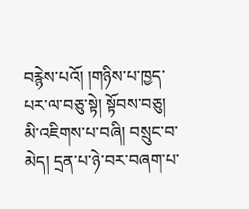བརྙེས་པའོ། །གཉིས་པ་ཁྱད་པར་ལ་བཅུ་སྟེ། སྟོབས་བཅུ། མི་འཇིགས་པ་བཞི། བསྲུང་བ་མེད། དྲན་པ་ཉེ་བར་བཞག་པ་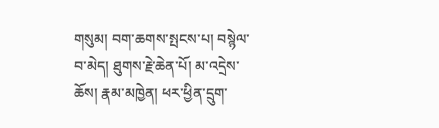གསུམ། བག་ཆགས་སྤངས་པ། བསྙེལ་བ་མེད། ཐུགས་རྗེ་ཆེན་པོ། མ་འདྲེས་ཆོས། རྣམ་མཁྱེན། ཕར་ཕྱིན་དྲུག་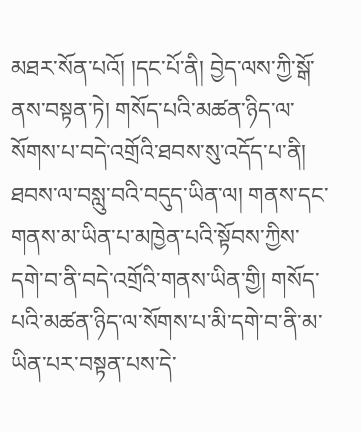མཐར་སོན་པའོ། །དང་པོ་ནི། བྱེད་ལས་ཀྱི་སྒོ་ནས་བསྟན་ཏེ། གསོད་པའི་མཚན་ཉིད་ལ་སོགས་པ་བདེ་འགྲོའི་ཐབས་སུ་འདོད་པ་ནི། ཐབས་ལ་བསླུ་བའི་བདུད་ཡིན་ལ། གནས་དང་གནས་མ་ཡིན་པ་མཁྱེན་པའི་སྟོབས་ཀྱིས་དགེ་བ་ནི་བདེ་འགྲོའི་གནས་ཡིན་གྱི། གསོད་པའི་མཚན་ཉིད་ལ་སོགས་པ་མི་དགེ་བ་ནི་མ་ཡིན་པར་བསྟན་པས་དེ་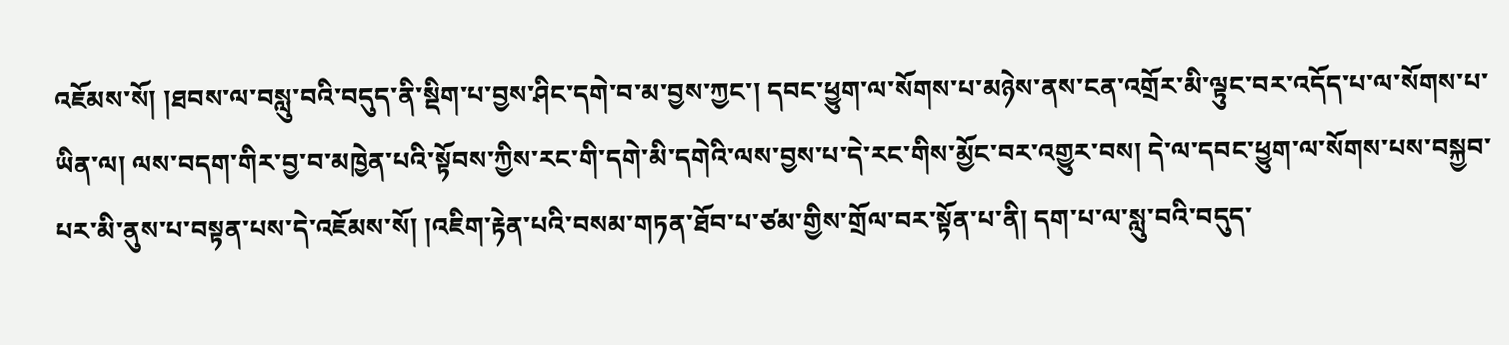འཇོམས་སོ། །ཐབས་ལ་བསླུ་བའི་བདུད་ནི་སྡིག་པ་བྱས་ཤིང་དགེ་བ་མ་བྱས་ཀྱང་། དབང་ཕྱུག་ལ་སོགས་པ་མཉེས་ནས་ངན་འགྲོར་མི་ལྟུང་བར་འདོད་པ་ལ་སོགས་པ་ཡིན་ལ། ལས་བདག་གིར་བྱ་བ་མཁྱེན་པའི་སྟོབས་ཀྱིས་རང་གི་དགེ་མི་དགེའི་ལས་བྱས་པ་དེ་རང་གིས་མྱོང་བར་འགྱུར་བས། དེ་ལ་དབང་ཕྱུག་ལ་སོགས་པས་བསྐྱབ་པར་མི་ནུས་པ་བསྟན་པས་དེ་འཇོམས་སོ། །འཇིག་རྟེན་པའི་བསམ་གཏན་ཐོབ་པ་ཙམ་གྱིས་གྲོལ་བར་སྟོན་པ་ནི། དག་པ་ལ་སླུ་བའི་བདུད་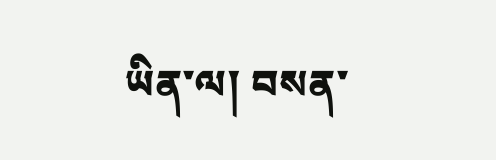ཡིན་ལ། བསན་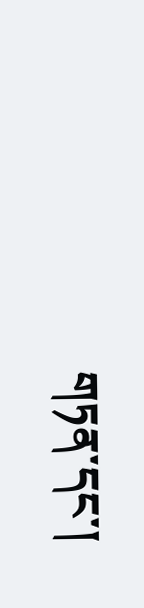གཏན་དང་།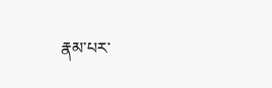རྣམ་པར་